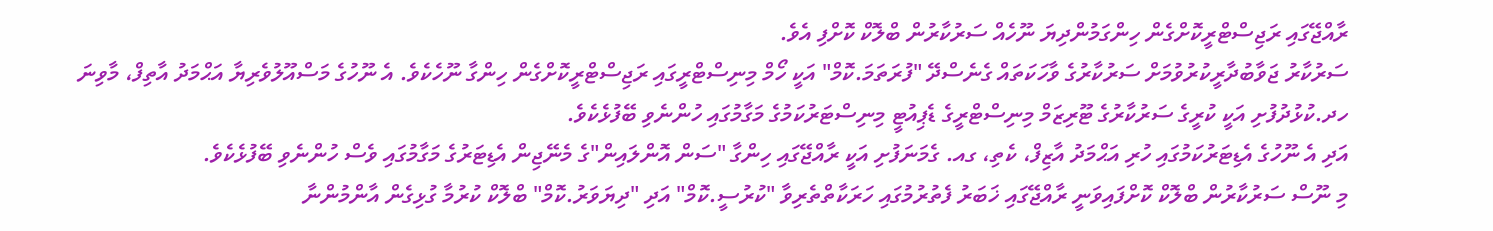ރާއްޖޭގައި ރަޖިސްޓްރީކޮށްގެން ހިންގަމުންދިޔަ ނޫހެއް ސަރުކާރުން ބްލޮކް ކޮށްފި އެވެ.
ސަރުކާރު ޖަވާބުދާރީކުރުވުމަށް ސަރުކާރުގެ ވާހަކަތައް ގެނެސްދޭ "ފުރަތަމަ.ކޮމް" އަކީ ހޯމް މިނިސްޓްރީގައި ރަޖިސްޓްރީކޮށްގެން ހިންގާ ނޫހެކެވެ. އެ ނޫހުގެ މަސްއޫލުވެރިޔާ އަޙްމަދު އާތިފް، މާވިނަ ހދ.ކުޅުދުފުށި އަކީ ކުރީގެ ސަރުކާރުގެ ޓޫރިޒަމް މިނިސްޓްރީގެ ޑެޕިއުޓީ މިނިސްޓަރުކަމުގެ މަގާމުގައި ހުންނެވި ބޭފުޅެކެވެ.
އަދި އެ ނޫހުގެ އެޑިޓަރުކަމުގައި ހުރި އަޙްމަދު އާޒިފް، ކެތި، ގއ. ގެމަނަފުށި އަކީ ރާއްޖޭގައި ހިންގާ "ސަން އޮންލައިން"ގެ މެނޭޖިން އެޑިޓަރުގެ މަގާމުގައި ވެސް ހުންނެވި ބޭފުޅެކެވެ.
މި ނޫސް ސަރުކާރުން ބްލޮކް ކޮށްފައިވަނީ ރާއްޖޭގައި ޚަބަރު ފެތުރުމުގައި ހަރަކާތްތެރިވާ "ކުރުސީ.ކޮމް" އަދި "ދިޔަވަރު.ކޮމް" ބްލޮކް ކުރުމާ ގުޅިގެން އާންމުންނާ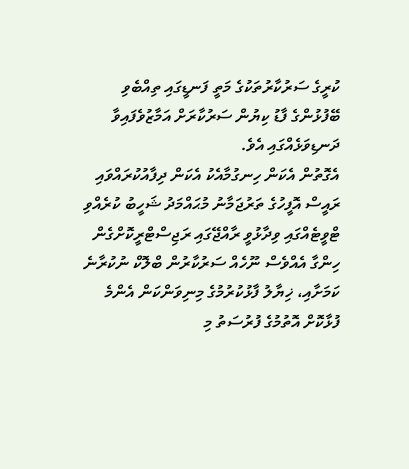ކުރީގެ ސަރުކާރުތަކުގެ މަތީ ފަނޑީގައި ތިއްބެވި ބޭފުޅުންގެ ފާޑު ކިޔުން ސަރުކާރަށް އަމާޒުވެފައިވާ ދަނޑިވަޅެއްގައި އެވެ.
އެގޮތުން އެކަން ހިނގުމާއެކު އެކަން ދިފާއުކުރައްވައި ރައީސް އޮފީހުގެ ތަރުޖަމާނު މުޙައްމަދު ޝަހީބު ކުރެއްވި ޓްވީޓެއްގައި ވިދާޅުވީ ރާއްޖޭގައި ރަޖިސްޓްރީކޮށްގެން ހިންގާ އެއްވެސް ނޫހެއް ސަރުކާރުން ބްލޮކް ނުކުރާނެ ކަމަށާއި، ޚިޔާލު ފާޅުކުރުމުގެ މިނިވަންކަން އެންމެ ފުޅާކޮށް އޮތުމުގެ ފުރުސަތު މި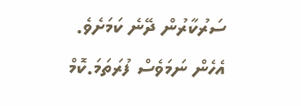ސަރުކާރުން ދޭނެ ކަމަށެވެ.
އެހެން ނަމަވެސް ފުރަތަމަ.ކޮމް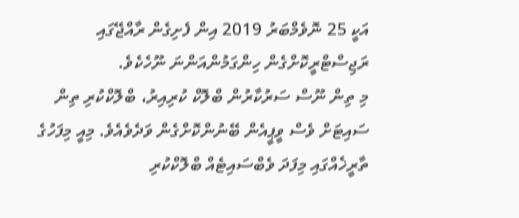އަކީ 25 ނޮވެމްބަރު 2019 އިން ފެށިގެން ރާއްޖޭގައި ރަޖިސްޓްރީކޮށްގެން ހިންގަމުންއަންނަ ނޫހެކެވެ.
މި ތިން ނޫސް ސަރުކާރުން ބްލޮކް ކުރިއިރު، ބްލޮކްކުރި ތިން ސައިޓަށް ވެސް ވީޕީއެން ބޭނުންކޮށްގެން ވަދެވެއެވެ. މިއީ މިފަހުގެ ތާރީޚެއްގައި މިފަދަ ވެބްސައިޓެއް ބްލޮކްކުރި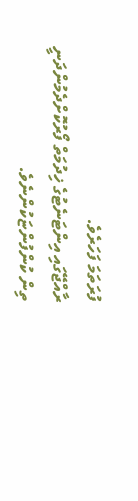ފުރަތަމަ ފަހަރެވެ.
ރާއްޖޭގައި އިންޓަނެޓުގެ ޚިދުމަތް ފޯރުކޮށްދެމުންދަނީ ތިން ކުންފުންޏަކުންނެވެ.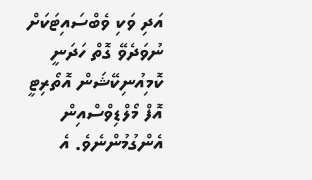އަދި ވަކި ވެބްސައިޓަކަށް ނުވަދެވޭ ގޮތް ހަދަނީ ކޮމިއުނިކޭޝަން އޮތޯރިޓީ އޮފް މޯލްޑިވްސްއިން އެންގުމުންނެވެ. އެ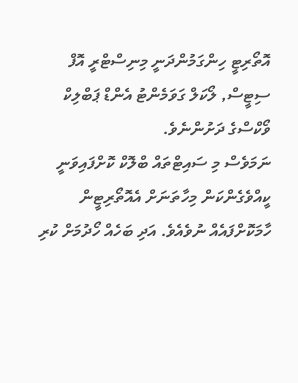އޮތޯރިޓީ ހިންގަމުންދަނީ މިނިސްޓްރީ އޮފް ސިޓީސް, ލޯކަލް ގަވަމެންޓު އެންޑް ޕަބްލިކް ވޯކްސްގެ ދަށުންނެވެ.
ނަމަވެސް މި ސައިޓްތައް ބްލޮކް ކޮށްފައިވަނީ ކީއްވެގެންކަން މިހާތަނަށް އެއޮތޯރިޓީން ހާމަކޮށްފައެއް ނުވެއެވެ. އަދި ބަހެއް ހޯދުމަށް ކުރި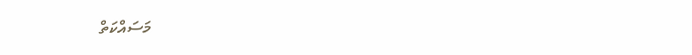މަސައްކަތް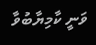ވަނީ ކާމިޔާބުވާ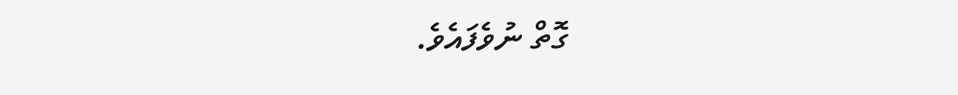ގޮތް ނުވެފައެވެ.